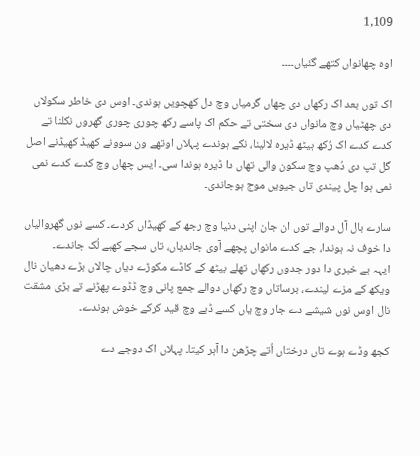1,109

اوہ چھانواں کتھے گئیاں۔۔۔۔

اک توں بعد اک رکھاں دی چھاں گرمیاں وچ دل کھچویں ہوندی۔ اوس دی خاطر سکولاں دی چھٹیاں وچ مانواں دی سختی تے حکم اک پاسے رکھ چوری چوری گھروں نکلنا تے کدے کدے اک رُکھ ہیٹھ ڈیرہ لالینا، نکے ہوندے پہلاں اوتھے ون سوونے کھیڈ کھیڈنے اصل گل تپ دی دُھپ وچ سکون والی تھاں دا ڈیرہ ہوندا سی۔ ایس چھاں وچ کدے کدے نمی نمی ہوا چل پیندی تاں جیویں موج ہوجاندی۔

سارے بال آل دوالے توں ان جان اپنی دنیا وچ رجھ کے کھیڈاں کردے۔ کسے نوں گھروالیاں دا خوف نہ ہوندا، جے کدے مانواں پچھے آوی جاندیاں، تاں سجے کھبے لُک جاندے۔
ایہہ بے خبری دا دور جدوں رکھاں تھلے بیٹھ کے کاڈے مکوڑے دیاں چالاں بڑے دھیان نال ویکھ کے مزے لیندے، برساتاں وچ رکھاں دوالے جمع پانی وچ ڈڈوے پھڑنے تے بڑی مشقت نال اوس نوں شیشے دے جار وچ یاں کسے ڈبے وچ قید کرکے خوش ہوندے۔

کجھ وڈے ہوے تاں درختاں اُتے چڑھن دا آہر کیتا۔ پہلاں اک دوجے دے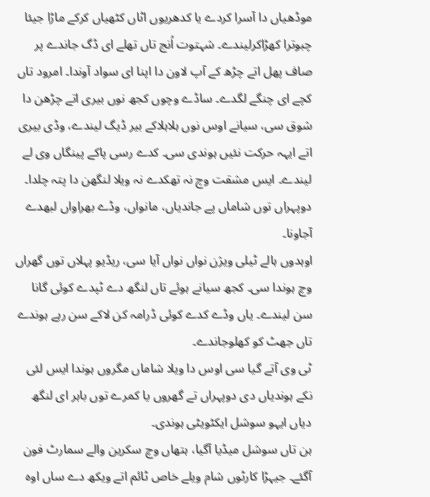موڈھیاں دا آسرا کردے یا کدھریوں اٹاں کٹھیاں کرکے ماڑا جیئا چبوترا کھڑاکرلیندے۔ شہتوت اُنج تاں تھلے ای ڈگ جاندے پر صاف پھل اتے چڑھ کے آپ لاون دا اپنا ای سواد آوندا۔ امرود تاں کچے ای چنگے لگدے۔ ساڈے وچوں کجھ نوں بیری اتے چڑھن دا شوق سی، سیانے اوس نوں ہلاہلاکے بیر ڈیگ لیندے، وڈی بیری اتے ایہہ حرکت نئیں ہوندی سی۔ کدے رسی پاکے پینگاں وی لے لیندے۔ ایس مشقت وچ نہ تھکدے نہ ویلا لنگھن دا پتہ چلدا۔ دوپہراں توں شاماں پے جاندیاں، مانواں، وڈے بھراواں لبھدے آجاونا۔
اوہدوں ہالے ٹیلی ویژن نواں نواں آیا سی، ریڈیو پہلاں توں گھراں وچ ہوندا سی۔ کجھ سیانے ہوئے تاں لنگھ دے ٹپدے کوئی گانا سن لیندے۔ یاں وڈے کدے کوئی ڈرامہ کن لاکے سن رہے ہوندے تاں جھٹ کو کھلوجاندے۔
ٹی وی آتے گیا سی اوس دا ویلا شاماں مگروں ہوندا ایس لئی نکے ہوندیاں دی دوپہراں تے گھروں یا کمرے توں باہر ای لنگھ دیاں ایہو سوشل ایکٹویٹی ہوندی۔
ہن تاں سوشل میڈیا آگیا، ہتھاں وچ سکرین والے سمارٹ فون آگئے۔ جیہڑا کارٹوں شام ویلے خاص ٹائم اتے ویکھ دے ساں اوہ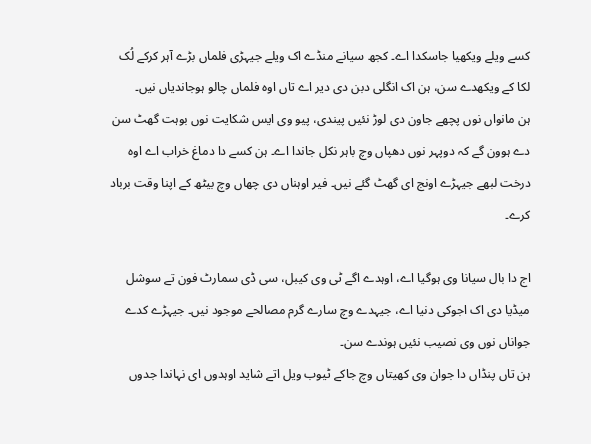کسے ویلے ویکھیا جاسکدا اے۔ کجھ سیانے منڈے اک ویلے جیہڑی فلماں بڑے آہر کرکے لُک لکا کے ویکھدے سن، ہن اک انگلی دبن دی دیر اے تاں اوہ فلماں چالو ہوجاندیاں نیں۔
ہن مانواں نوں پچھے جاون دی لوڑ نئیں پیندی، پیو وی ایس شکایت نوں بوہت گھٹ سن دے ہوون گے کہ دوپہر نوں دھپاں وچ باہر نکل جاندا اے۔ ہن کسے دا دماغ خراب اے اوہ درخت لبھے جیہڑے اونج ای گھٹ گئے نیں۔ فیر اوہناں دی چھاں وچ بیٹھ کے اپنا وقت برباد کرے۔

اج دا بال سیانا وی ہوگیا اے، اوہدے اگے ٹی وی کیبل، سی ڈی سمارٹ فون تے سوشل میڈیا دی اک اجوکی دنیا اے، جیہدے وچ سارے گرم مصالحے موجود نیں۔ جیہڑے کدے جواناں نوں وی نصیب نئیں ہوندے سن۔
ہن تاں پنڈاں دا جوان وی کھیتاں وچ جاکے ٹیوب ویل اتے شاید اوہدوں ای نہاندا جدوں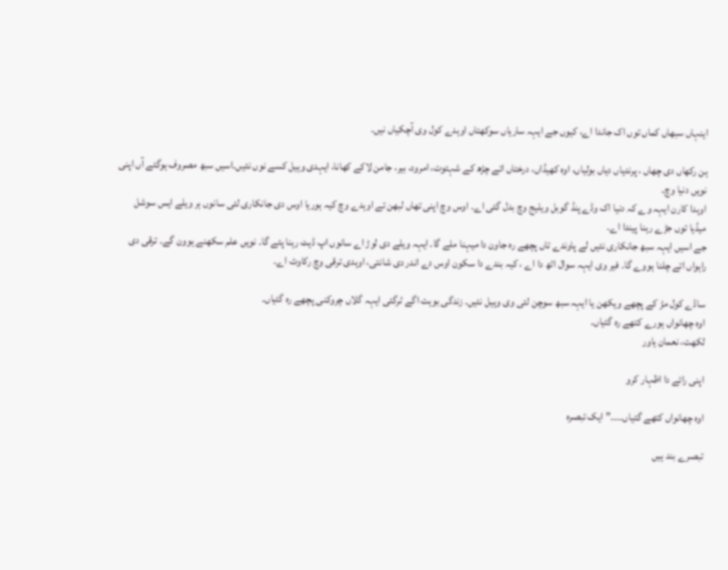اینہاں سبھاں کماں توں اک جاندا اے، کیوں جے ایہہ ساریاں سوکھتاں اوہدے کول وی آچکیاں نیں۔

ہن رکھاں دی چھاں ، پرندیاں دیاں بولیاں، اوہ کھیڈاں، درختاں اتے چڑھ کے شہتوت، امرود، بیر، جامن لاکے کھانا، ایہدی وہیل کسے نوں نئیں۔اسیں سبھ مصروف ہوگئے آں اپنی نویں دنیا وچ۔
اوہدا کارن ایہہ وے کہ دنیا اک وڈے پنڈ گوبل ویلیج وچ بدل گئی اے۔ اوس وچ اپنی تھاں لبھن تے اوہدے وچ کیہ ہوریا اوس دی جانکاری لئی سانوں ہر ویلے ایس سوشل میڈیا توں جڑے رہنا پیندا اے۔
جے اسیں ایہہ سبھ جانکاری نئیں لے پاوندے تاں پچھے رہ جاون دا میہنا ملے گا۔ ایہہ ویلے دی لوڑ اے سانوں اپ ڈیٹ رہنا پئے گا۔ نویں علم سکھنے ہوون گے۔ ترقی دی راہواں اتے چلنا ہووے گا۔ فیر وی ایہہ سوال اٹھ دا اے ، کیہ بندے دا سکون اوس دے اندر دی شانتی، اوہدی ترقی وچ رکاوٹ اے۔

ساڈے کول مڑ کے پچھے ویکھن یا ایہہ سبھ سوچن لئی وی وہیل نئیں۔ زندگی بوہت اگے ٹرگئی ایہہ گلاں چروکنی پچھے رہ گئیاں۔
اوہ چھانواں ہورے کتھے رہ گئیاں۔
لکھت، نعمان یاور

اپنی رائے دا اظہار کرو

اوہ چھانواں کتھے گئیاں۔۔۔۔” ایک تبصرہ

تبصرے بند ہیں